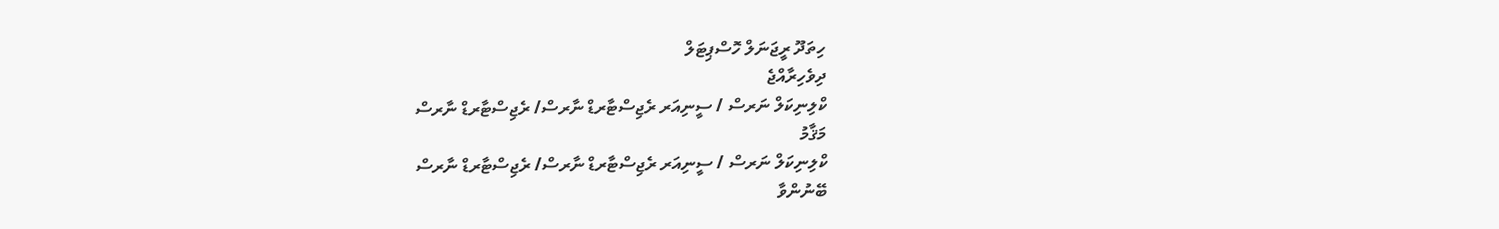ހިތަދޫ ރީޖަނަލް ހޮސްޕިޓަލް
ދިވެހިރާއްޖެ
ކްލިނިކަލް ނަރސް / ސީނިއަރ ރެޖިސްޓާރޑް ނާރސް/ ރެޖިސްޓާރޑް ނާރސް
މަޤާމު
ކްލިނިކަލް ނަރސް / ސީނިއަރ ރެޖިސްޓާރޑް ނާރސް/ ރެޖިސްޓާރޑް ނާރސް
ބޭނުންވާ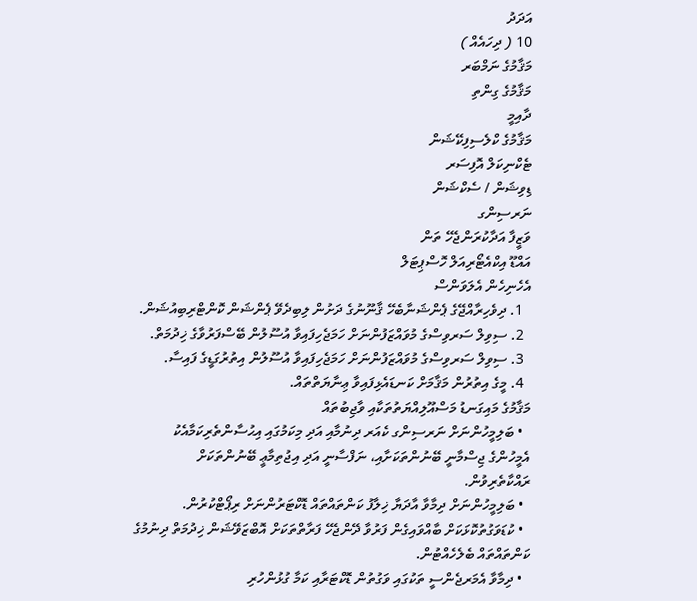އަދަދު
10 ( ދިހައެއް )
މަޤާމުގެ ނަމްބަރ
މަޤާމުގެ ގިންތި
ދާއިމީ
މަޤާމުގެ ކްލެސިފިކޭޝަން
ޓެކްނިކަލް އޮފިސަރ
ޑިވިޝަން / ސެކްޝަން
ނަރސިންގ
ވަޒީފާ އަދާކުރަންޖެހޭ ތަން
އައްޑޫ އިކްއެޓޯރިއަލް ހޮސްޕިޓަލް
އެހެނިހެން އެލަވަންސް
  1. ދިވެހިރާއްޖޭގެ ޕެންޝަނާބެހޭ ޤާނޫނުގެ ދަށުން ލިބިދެވޭ ޕެންޝަން ކޮންޓްރިބިއުޝަން.
  2. ސިވިލް ސަރވިސްގެ މުވައްޒަފުންނަށް ހަމަޖެހިފައިވާ އުސޫލުން ބޭސްފަރުވާގެ ޚިދުމަތް.
  3. ސިވިލް ސަރވިސްގެ މުވައްޒަފުންނަށް ހަމަޖެހިފައިވާ އުސޫލުން އިތުރުގަޑީގެ ފައިސާ.
  4. މީގެ އިތުރުން މަޤާމަށް ކަނޑައެޅިފައިވާ ޢިނާޔަތްތައް.
މަޤާމުގެ މައިގަނޑު މަސްއޫލިއްޔަތުތަކާއި ވާޖިބުތައް
  • ބަލިމީހުންނަށް ނަރސިންގ ކެއަރ ދިނުމާއި އަދި މިކަމުގައި އިޙުސާންތެރިކަމާއެކު އެމީހުންގެ ޖިސްމާނީ ބޭނުންތަކަށާއި، ނަފްސާނީ އަދި އިޖުތިމާޢީ ބޭނުންތަކަށް ރައްކާތެރިވުން.
  • ބަލިމީހުންނަށް ދިމާވާ އާދަޔާ ޚިލާފު ކަންތައްތައް ޑޮކްޓަރުންނަށް ރިޕޯޓްކުރުން.
  • ކުޑަވަގުތުކޮޅަކަށް ބާއްވައިގެން ފަރުވާ ދޭންޖެހޭ ފަރާތްތަކަށް އޮބްޒަވޭޝަން ޚިދުމަތް ދިނުމުގެ ކަންތައްތައް ބެލެހެއްޓުން.
  • ދިމާވާ އެމަރޖެންސީ ތަކުގައި ވަގުތުން ޑޮކްޓަރާއި ކަމާ ގުޅުންހުރި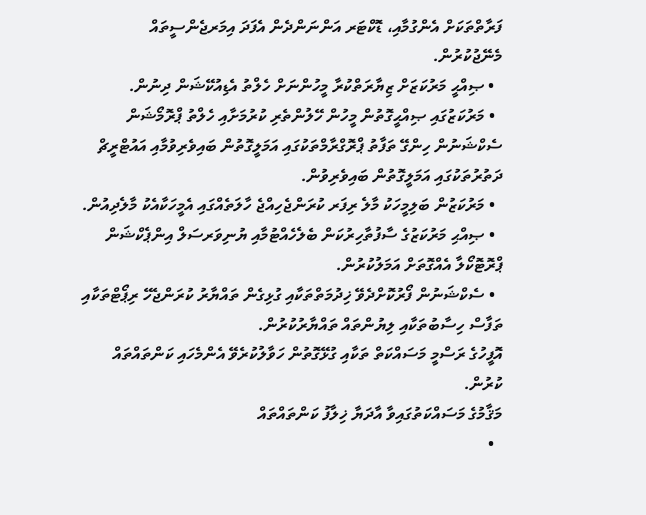ފަރާތްތަކަށް އެންގުމާއި، ޑޮކްޓަރ އަންނަންދެން އެފަދަ އިމަރޖެންސީތައް މެނޭޖުކުރުން.
  • ޞިއްޙީ މަރުކަޒަށް ޒިޔާރަތްކުރާ މީހުންނަށް ހެލްތު އެޑިއުކޭޝަން ދިނުން.
  • މަރުކަޒުގައި ޞިއްޙީގޮތުން މީހުން ހޭލުންތެރި ކުރުމަށާއި ހެލްތު ޕްރޮމޯޝަން ސެކްޝަނުން ހިންގޭ ތަފާތު ޕްރޮގްރާމްތަކުގައި އަމަލީގޮތުން ބައިވެރިވުމާއި އައުޓްރީޗް ދަތުރުތަކުގައި އަމަލީގޮތުން ބައިވެރިވުން.
  • މަރުކަޒުން ބަލިމީހަކު މާލެ ރިފަރ ކުރަންޖެހިއްޖެ ހާލަތެއްގައި އެމީހަކާއެކު މާލެދިއުން.
  • ޞިއްޙި މަރުކަޒުގެ ސާފުތާހިރުކަން ބެލެހެއްޓުމާއި ޔުނިވަރސަލް އިންޕެކްޝަން ޕްރޮޓޮކޯލާ އެއްގޮތަށް އަމަލުކުރުން.
  • ސެކްޝަނުން ފޯރުކޮށްދެވޭ ޚިދުމަތްތަކާއި ގުޅިގެން ތައްޔާރު ކުރަންޖެހޭ ރިޕޯޓްތަކާއި ތަފާސް ހިސާބުތަކާއި ލިޔުންތައް ތައްޔާރުކުރުން.
އޮފީހުގެ ރަސްމީ މަސައްކަތް ތަކާއި ގުޅޭގޮތުން ހަވާލުކުރެވޭ އެންމެހައި ކަންތައްތައް ކުރުން.
މަޤާމުގެ މަސައްކަތުގައިވާ އާދަޔާ ޚިލާފު ކަންތައްތައް
  •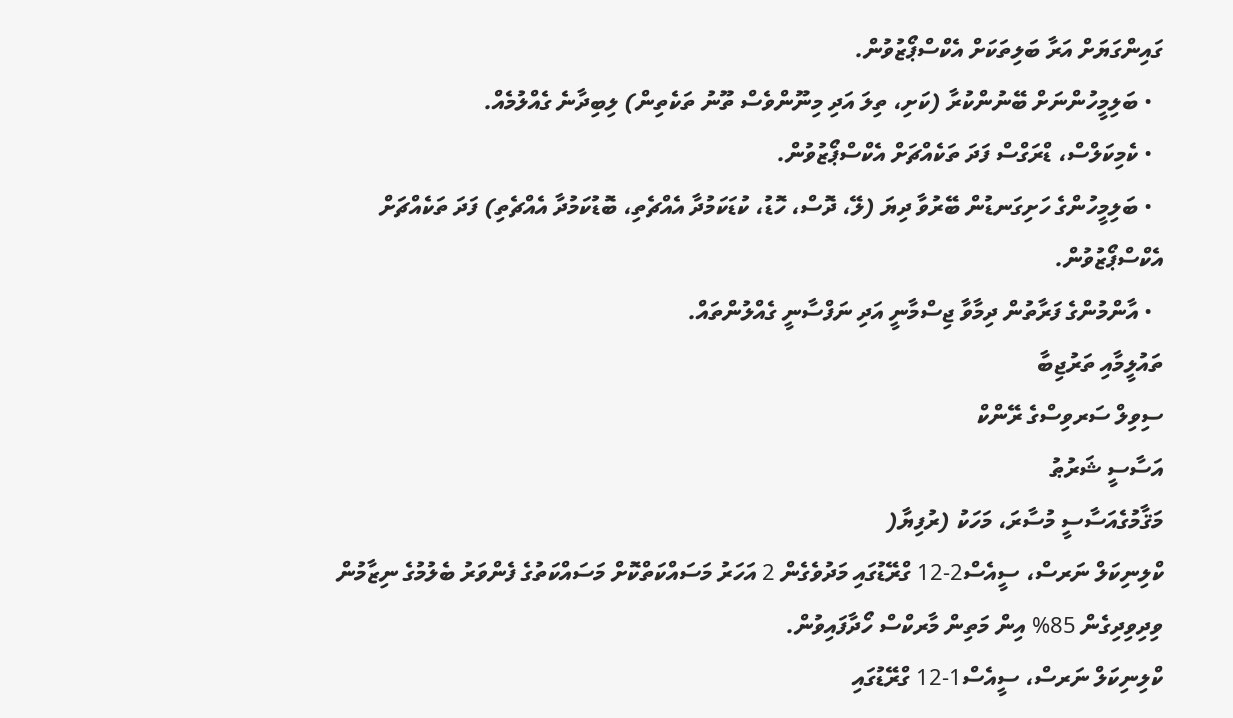ގައިންގަޔަށް އަރާ ބަލިތަކަށް އެކްސްޕޯޒުވުން.
  • ބަލިމީހުންނަށް ބޭނުންކުރާ (ކަށި، ތިލަ އަދި މިނޫންވެސް ތޫނު ތަކެތިން) ލިބިދާނެ ގެއްލުމެއް.
  • ކެމިކަލްސް، ޑްރަގްސް ފަދަ ތަކެއްޗަށް އެކްސްޕޯޒުވުން.
  • ބަލިމީހުންގެ ހަށިގަނޑުން ބޭރުވާ ދިޔަ (ލޭ، ދޮސް، ހޮޑު، ކުޑަކަމުދާ އެއްޗެތި، ބޮޑުކަމުދާ އެއްޗެތި) ފަދަ ތަކެއްޗަށް އެކްސްޕޯޒުވުން.
  • އާންމުންގެ ފަރާތުން ދިމާވާ ޖިސްމާނީ އަދި ނަފްސާނީ ގެއްލުންތައް.
ތައުލީމާއި ތަރުޖިބާ
ސިވިލް ސަރވިސްގެ ރޭންކް
އަސާސީ ޝަރުޠު
މަޤާމުގެއަސާސީ މުސާރަ، މަހަކު (ރުފިޔާ(
ކްލިނިކަލް ނަރސް، ސީއެސް2-12 ގްރޭޑުގައި މަދުވެގެން 2 އަހަރު މަސައްކަތްކޮށް މަސައްކަތުގެ ފެންވަރު ބެލުމުގެ ނިޒާމުން ވިދިވިދިގެން 85% އިން މަތިން މާރކްސް ހޯދާފައިވުން.
ކްލިނިކަލް ނަރސް، ސީއެސް1-12 ގްރޭޑުގައި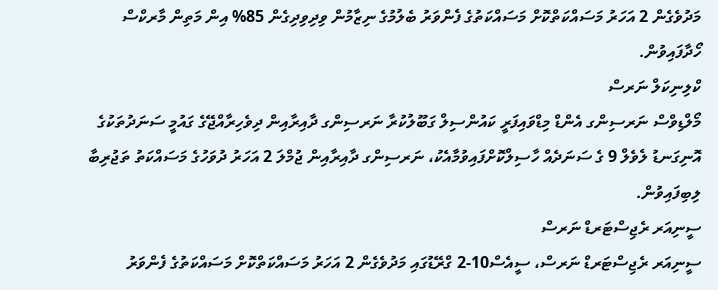މަދުވެގެން 2 އަހަރު މަސައްކަތްކޮށް މަސައްކަތުގެ ފެންވަރު ބެލުމުގެ ނިޒާމުން ވިދިވިދިގެން 85% އިން މަތިން މާރކްސް ހޯދާފައިވުން.
ކްލިނިކަލް ނަރސް
މޯލްޑިވްސް ނަރސިންގ އެންޑް މިޑްވައިފަރީ ކައުންސިލް ގަބޫލުކުރާ ނަރސިންގ ދާއިރާއިން ދިވެހިރާއްޖޭގެ ގައުމީ ސަނަދުތަކުގެ އޮނިގަނޑު ލެވެލް 9 ގެ ސަނަދެއް ހާސިލްކޮށްފައިވުމާއެކު، ނަރސިންގ ދާއިރާއިން ޖުމްލަ 2 އަހަރު ދުވަހުގެ މަސައްކަތު ތަޖުރިބާ ލިބިފައިވުން.
ސީނިއަރ ރެޖިސްޓަރޑް ނަރސް
ސީނިއަރ ރެޖިސްޓަރޑް ނަރސް، ސީއެސް10-2 ގްރޭޑުގައި މަދުވެގެން 2 އަހަރު މަސައްކަތްކޮށް މަސައްކަތުގެ ފެންވަރު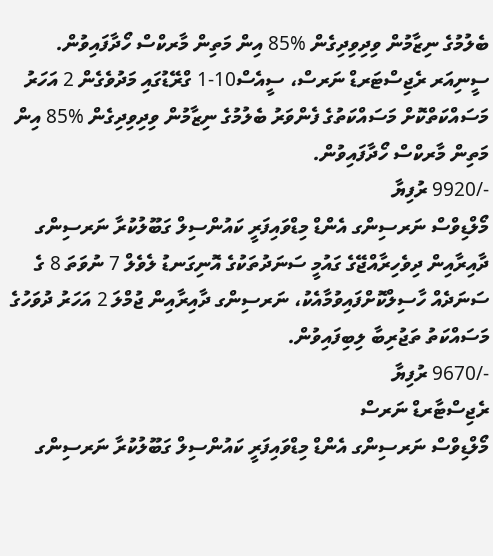ބެލުމުގެ ނިޒާމުން ވިދިވިދިގެން %85 އިން މަތިން މާރކްސް ހޯދާފައިވުން.
ސީނިއަރ ރެޖިސްޓަރޑް ނަރސް، ސީއެސް10-1 ގްރޭޑުގައި މަދުވެގެން 2 އަހަރު މަސައްކަތްކޮށް މަސައްކަތުގެ ފެންވަރު ބެލުމުގެ ނިޒާމުން ވިދިވިދިގެން %85 އިން މަތިން މާރކްސް ހޯދާފައިވުން.
-/9920 ރުފިޔާ
މޯލްޑިވްސް ނަރސިންގ އެންޑް މިޑްވައިފަރީ ކައުންސިލް ގަބޫލުކުރާ ނަރސިންގ ދާއިރާއިން ދިވެހިރާއްޖޭގެ ގައުމީ ސަނަދުތަކުގެ އޮނިގަނޑު ލެވެލް 7 ނުވަތަ 8 ގެ ސަނަދެއް ހާސިލްކޮށްފައިވުމާއެކު، ނަރސިންގ ދާއިރާއިން ޖުމްލަ 2 އަހަރު ދުވަހުގެ މަސައްކަތު ތަޖުރިބާ ލިބިފައިވުން.
-/9670 ރުފިޔާ
ރެޖިސްޓާރޑް ނަރސް
މޯލްޑިވްސް ނަރސިންގ އެންޑް މިޑްވައިފަރީ ކައުންސިލް ގަބޫލުކުރާ ނަރސިންގ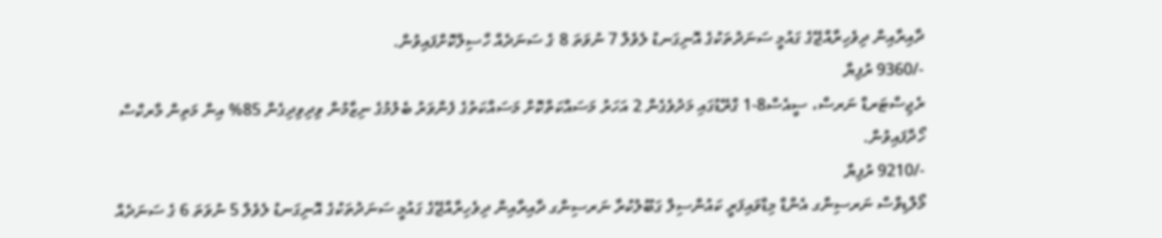ދާއިރާއިން ދިވެހިރާއްޖޭގެ ގައުމީ ސަނަދުތަކުގެ އޮނިގަނޑު ލެވެލް 7 ނުވަތަ 8 ގެ ސަނަދެއް ހާސިލްކޮށްފައިވުން.
-/9360 ރުފިޔާ
ރެޖިސްޓަރޑް ނަރސް، ސީއެސް8-1 ގްރޭޑުގައި މަދުވެގެން 2 އަހަރު މަސައްކަތްކޮށް މަސައްކަތުގެ ފެންވަރު ބެލުމުގެ ނިޒާމުން ވިދިވިދިގެން 85% އިން މަތިން މާރކްސް ހޯދާފައިވުން.
-/9210 ރުފިޔާ
މޯލްޑިވްސް ނަރސިންގ އެންޑް މިޑްވައިފަރީ ކައުންސިލް ގަބޫލުކުރާ ނަރސިންގ ދާއިރާއިން ދިވެހިރާއްޖޭގެ ގައުމީ ސަނަދުތަކުގެ އޮނިގަނޑު ލެވެލް 5 ނުވަތަ 6 ގެ ސަނަދެއް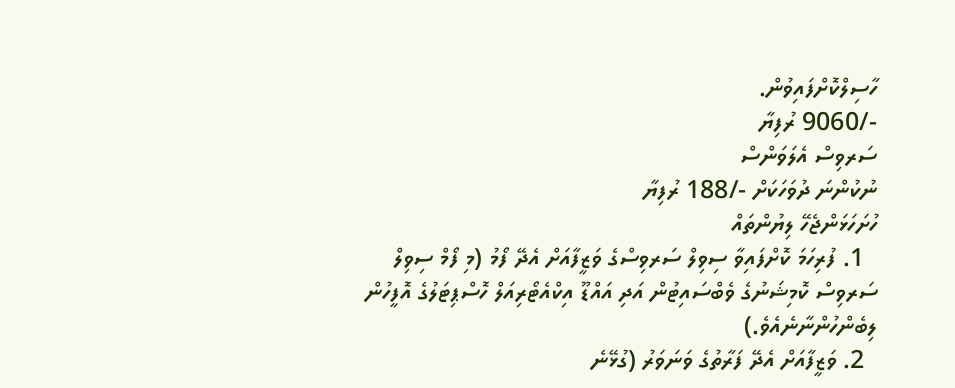ހާސިލްކޮށްފައިވުން.
-/9060 ރުފިޔާ
ސަރވިސް އެލަވަންސް
ނުކުންނަ ދުވަހަކަށް -/188 ރުފިޔާ
ހުށަހަޅަންޖެހޭ ލިޔުންތައް
  1. ފުރިހަމަ ކޮށްފައިވާ ސިވިލް ސަރވިސްގެ ވަޒީފާއަށް އެދޭ ފޯމު (މި ފޯމް ސިވިލް ސަރވިސް ކޮމިޝަނުގެ ވެބްސައިޓުން އަދި އައްޑޫ އިކްއެޓޯރިއަލް ހޮސްޕިޓަލުގެ އޮފީހުން ލިބެންހުންނާނެއެވެ.)
  2. ވަޒީފާއަށް އެދޭ ފަރާތުގެ ވަނަވަރު (ގުޅޭނެ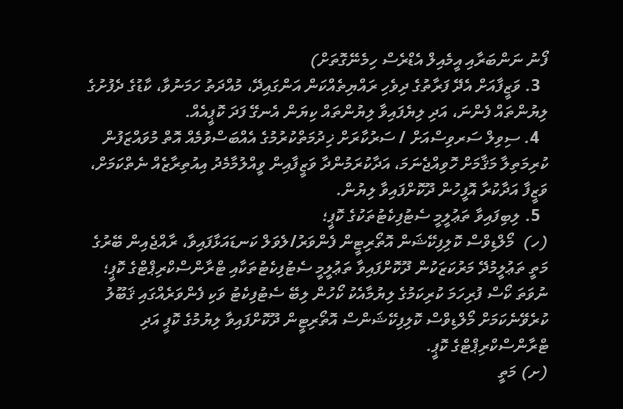ފޯނު ނަންބަރާއި އީމެއިލް އެޑްރެސް ހިމެނޭގޮތަށް)
  3. ވަޒީފާއަށް އެދޭ ފަރާތުގެ ދިވެހި ރައްޔިތެއްކަން އަންގައިދޭ، މުއްދަތު ހަމަނުވާ، ކާޑުގެ ދެފުށުގެ ލިޔުންތައް ފެންނަ، އަދި ލިޔެފައިވާ ލިޔުންތައް ކިޔަން އެނގޭ ފަދަ ކޮޕީއެއް.
  4. ސިވިލް ސަރވިސްއަށް / ސަރުކާރަށް ޚިދުމަތްކުރުމުގެ އެއްބަސްވުމެއް އޮތް މުވައްޒަފުން ކުރިމަތިލާ މަޤާމަށް ހޮވިއްޖެނަމަ، އަދާކުރަމުންދާ ވަޒީފާއިން ވީއްލުމާމެދު އިއުތިރާޒެއް ނެތްކަމަށް، ވަޒީފާ އަދާކުރާ އޮފީހުން ދޫކޮށްފައިވާ ލިޔުން.
  5. ލިބިފައިވާ ތަޢުލީމީ ސެޓުފިކެޓުތަކުގެ ކޮޕީ؛
(ހ)  މޯލްޑިވްސް ކޮލިފިކޭޝަން އޮތޯރިޓީން ފެންވަރު/ލެވަލް ކަނޑައަޅާފައިވާ، ރާއްޖެއިން ބޭރުގެ މަތީ ތަޢުލީމުދޭ މަރުކަޒަކުން ދޫކޮށްފައިވާ ތަޢުލީމީ ސެޓުފިކެޓުތަކާއި ޓްރާންސްކްރިޕްޓްގެ ކޮޕީ؛  ނުވަތަ ކޯސް ފުރިހަމަ ކުރިކަމުގެ ލިޔުމާއެކު ކޯހުން ލިބޭ ސެޓުފިކެޓު ވަކި ފެންވަރެއްގައި ޤަބޫލު ކުރެވޭނެކަމަށް މޯލްޑިވްސް ކޮލިފިކޭޝަންސް އޮތޯރިޓީން ދޫކޮށްފައިވާ ލިޔުމުގެ ކޮޕީ އަދި ޓްރާންސްކްރިޕްޓްގެ ކޮޕީ.
(ށ) މަތީ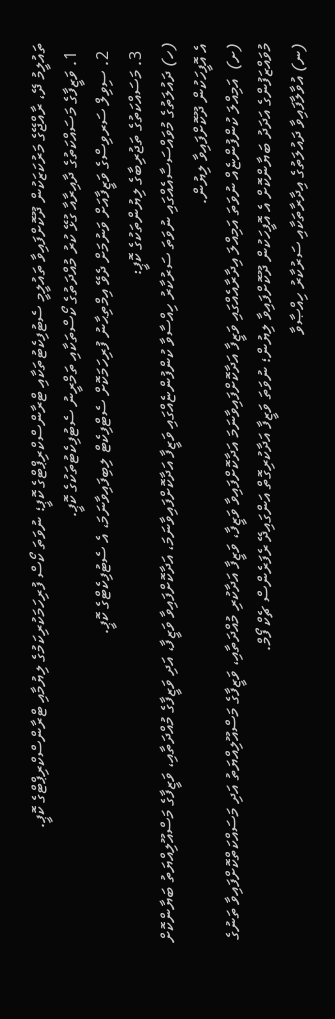ތައުލީމު ދޭ، ރާއްޖޭގެ މަރުކަޒަކުން ދޫކޮށްފައިވާ ތައުލީމީ ސެޓުފިކެޓުތަކާއި ޓްރާންސްކްރިޕްޓްގެ ކޮޕީ؛ ނުވަތަ ކޯސް ފުރިހަމަކުރިކަމުގެ ލިޔުމާއި ޓްރާންސްކްރިޕްޓްގެ ކޮޕީ.
  1. ވަޒީފާގެ މަސައްކަތުގެ ދާއިރާއާ ގުޅޭ ކުރު މުއްދަތުގެ ކޯސްތަކާއި ތަމްރީނު ސެޓުފިކެޓުތަކުގެ ކޮޕީ.
  2. ސިވިލް ސަރވިސްގެ ވަޒީފާއަށް ވަނުމަށް ދެވޭ އިމްތިޙާނު ފުރިހަމަކޮށް ސެޓްފިކެޓް ލިބިފައިވާނަމަ، އެ ސެޓުފިކެޓްގެ ކޮޕީ.
  3. މަސައްކަތުގެ ތަޖުރިބާގެ ލިޔުންތަކުގެ ކޮޕީ:
(ހ) ދައުލަތުގެ މުވައްސަސާއެއްގައި ނުވަތަ ސަރުކާރު ހިއްސާވާ ކުންފުންޏެއްގައި ވަޒީފާ އަދާކޮށްފައިވާނަމަ، އަދާކޮށްފައިވާ ވަޒީފާ، އަދި ވަޒީފާގެ މުއްދަތާއި، ވަޒީފާގެ މަސްއޫލިއްޔަތު ބަޔާންކޮށް އެ އޮފީހަކުން ދޫކޮށްފައިވާ ލިޔުން.
(ށ)  އަމިއްލަ ކުންފުންޏެއް ނުވަތަ އަމިއްލަ އިދާރާއެއްގައި ވަޒީފާ އަދާކޮށްފައިވާނަމަ އަދާކޮށްފައިވާ ވަޒީފާ، ވަޒީފާ އަދާކުރި މުއްދަތާއި، ވަޒީފާގެ މަސްއޫލިއްޔަތު އަދި މަސައްކަތްކޮށްފައިވާ ތަނުގެ މުވައްޒަފުންގެ އަދަދު ބަޔާންކޮށް އެ އޮފީހަކުން ދޫކޮށްފައިވާ ލިޔުން؛ ނުވަތަ ވަޒީފާ އަދާކުރިގޮތް އަންގައިދޭ ރެފަރެންސް ޗެކް ފޯމް.
(ނ) އުވާލާފައިވާ ދައުލަތުގެ އިދާރާތަކާއި ސަރުކާރު ހިއްޞާވާ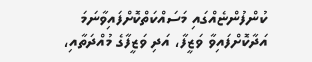ކުންފުންޏެއްގައި މަސައްކަތްކޮށްފައިވާނަމަ އަދާކޮށްފައިވާ ވަޒީފާ، އަދި ވަޒީފާގެ މުއްދަތާއި،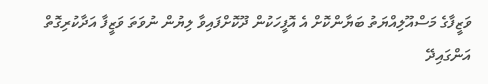ވަޒީފާގެ މަސްއޫލިއްޔަތު ބަޔާންކޮށް އެ އޮފީހަކުން ދޫކޮށްފައިވާ ލިޔުން ނުވަތަ ވަޒީފާ އަދާކުރިގޮތް އަންގައިދޭ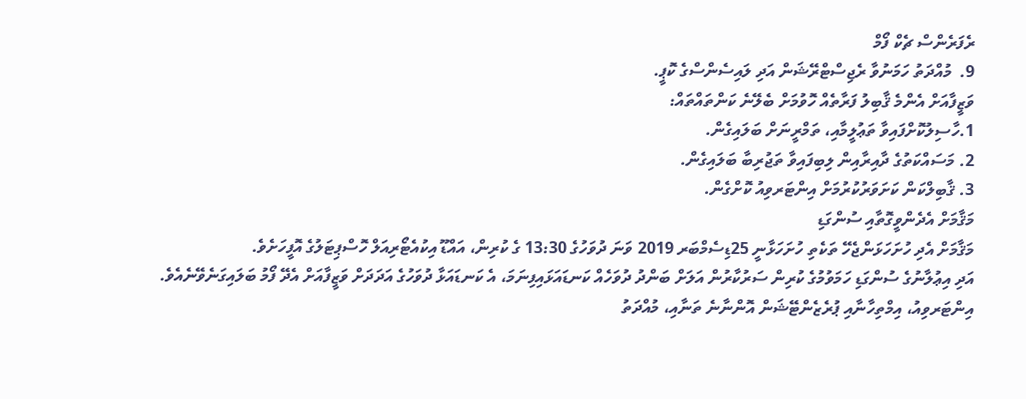ރެފަރެންސް ޗެކް ފޯމް
9.  މުއްދަތު ހަމަނުވާ ރެޖިސްޓްރޭޝަން އަދި ލައިސެންސްގެ ކޮޕީ.
ވަޒީފާއަށް އެންމެ ޤާބިލު ފަރާތެއް ހޮވުމަށް ބެލޭނެ ކަންތައްތައް:
1.ހާސިލުކޮށްފައިވާ ތަޢުލީމާއި، ތަމްރީނަށް ބަލައިގެން.
2. މަސައްކަތުގެ ދާއިރާއިން ލިބިފައިވާ ތަޖުރިބާ ބަލައިގެން.
3. ޤާބިލްކަން ކަށަވަރުކުރުމަށް އިންޓަރވިއު ކޮށްގެން.
މަޤާމަށް އެދެންވީގޮތާއި ސުންގަޑި
މަޤާމަށް އެދި ހުށަހަޅަންޖެހޭ ތަކެތި ހުށަހަޅާނީ 25ޑިސެމްބަރ 2019 ވަނަ ދުވަހުގެ 13:30 ގެ ކުރިން، އައްޑޫ އިކުއެޓޯރިއަލް ހޮސްޕިޓަލުގެ އޮފީހަށެވެ.
އަދި އިޢުލާނުގެ ސުންގަޑި ހަމަވުމުގެ ކުރިން ސަރުކާރުން އަލަށް ބަންދު ދުވަހެއް ކަނޑައަޅައިފިނަމަ، އެ ކަނޑައަޅާ ދުވަހުގެ އަދަދަށް ވަޒީފާއަށް އެދޭ ފޯމު ބަލައިގަނެވޭނެއެވެ.
އިންޓަރވިއު، އިމްތިހާނާއި ޕުރެޒެންޓޭޝަން އޮންނާނެ ތަނާއި، މުއްދަތު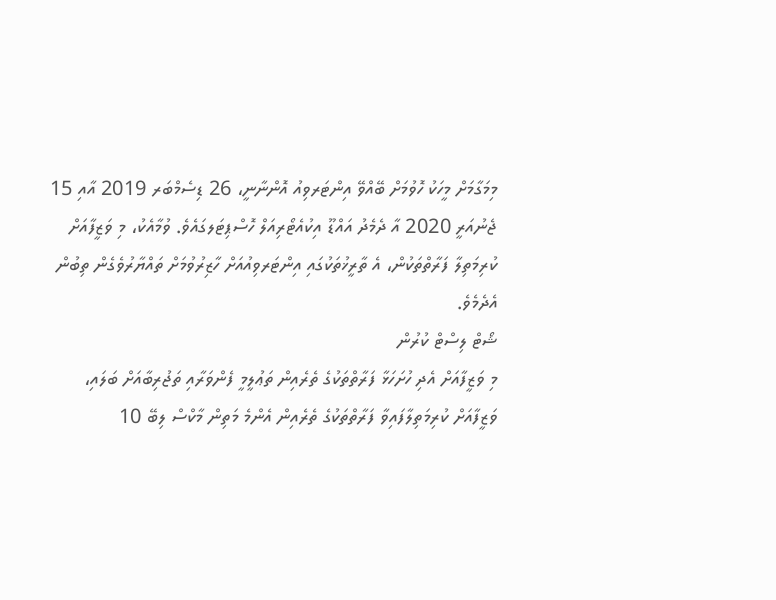މިމަގާމަށް މީހަކު ހޮވުމަށް ބޭއްވޭ އިންޓަރވިއު އޮންނާނީ، 26 ޑިސެމްބަރ 2019 އާއި 15 ޖެނުއަރީ 2020 އާ ދެމެދު އައްޑޫ އިކުއެޓޯރިއަލް ހޮސްޕިޓަލގައެވެ. ވުމާއެކު، މި ވަޒީފާއަށް ކުރިމަތިލާ ފަރާތްތަކުން، އެ ތާރީޚުތަކުގައި އިންޓަރވިއުއަށް ހާޒިރުވުމަށް ތައްޔާރުވެގެން ތިބުން އެދެމެވެ.
ޝޯޓް ލިސްޓް ކުރުން
މި ވަޒީފާއަށް އެދި ހުށަހަޅާ ފަރާތްތަކުގެ ތެރެއިން ތަޢުލީމީ ފެންވަރާއި ތަޖުރިބާއަށް ބަލައި، ވަޒީފާއަށް ކުރިމަތިލާފައިވާ ފަރާތްތަކުގެ ތެރެއިން އެންމެ މަތިން މާކްސް ލިބޭ 10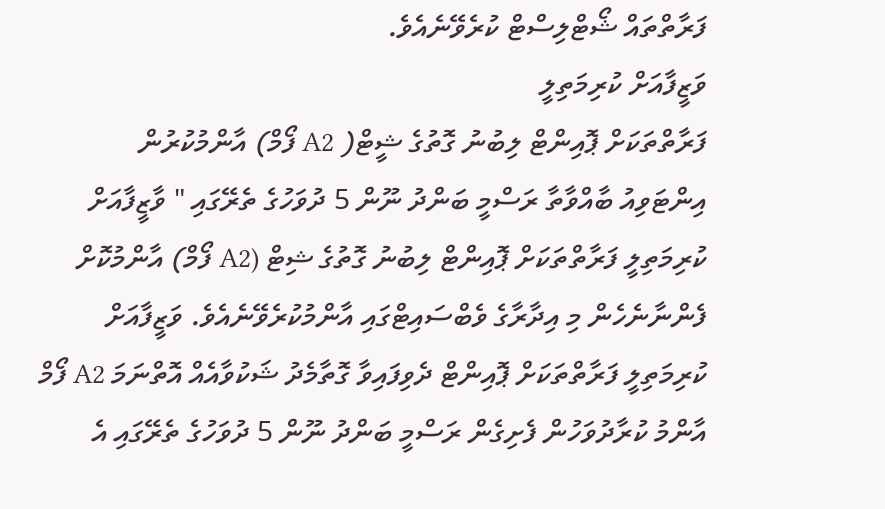ފަރާތްތައް ޝޯޓްލިސްޓް ކުރެވޭނެއެވެ.
ވަޒީފާއަށް ކުރިމަތިލީ
ފަރާތްތަކަށް ޕޮއިންޓް ލިބުނު ގޮތުގެ ޝީޓް( A2 ފޯމް) އާންމުކުރުން
އިންޓަވިއު ބާއްވާތާ ރަސްމީ ބަންދު ނޫން 5 ދުވަހުގެ ތެރޭގައި " ވާޒީފާއަށް ކުރިމަތިލީ ފަރާތްތަކަށް ޕޮއިންޓް ލިބުނު ގޮތުގެ ޝިޓް (A2 ފޯމް) އާންމުކޮށް ފެންނާނެހެން މި އިދާރާގެ ވެބްސައިޓްގައި އާންމުކުރެވޭނެއެވެ. ވަޒީފާއަށް ކުރިމަތިލީ ފަރާތްތަކަށް ޕޮއިންޓް ދެވިފައިވާ ގޮތާމެދު ޝަކުވާއެއް އޮތްނަމަ A2 ފޯމް އާންމު ކުރާދުވަހުން ފެށިގެން ރަސްމީ ބަންދު ނޫން 5 ދުވަހުގެ ތެރޭގައި އެ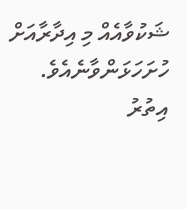ޝަކުވާއެއް މި އިދާރާއަށް ހުށަހަޅަންވާނެއެވެ.
އިތުރު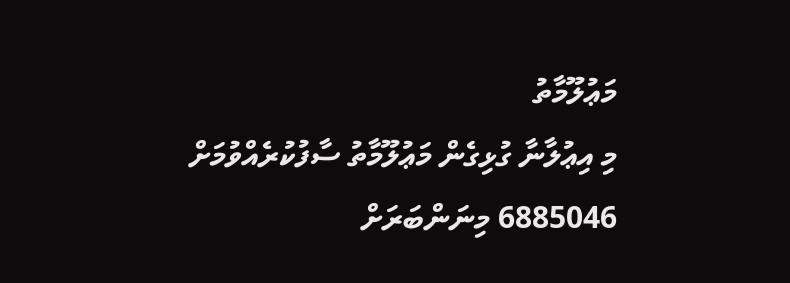މަޢުލޫމާތު
މި އިޢުލާނާ ގުޅިގެން މަޢުލޫމާތު ސާފުކުރެއްވުމަށް 6885046 މިނަންބަރަށް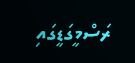ރަސްމީގަޑީގައި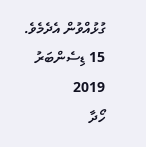ގުޅުއްވުން އެދެމެވެ.
15 ޑިސެންބަރު 2019
ހޯދާ